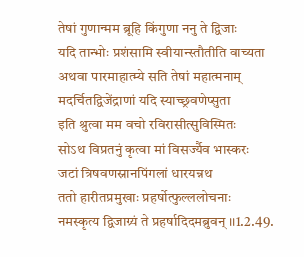तेषां गुणान्मम ब्रूहि किंगुणा ननु ते द्विजाः
यदि तान्भोः प्रशंसामि स्वीयान्स्तौतीति वाच्यता
अथवा पारमाहात्म्ये सति तेषां महात्मनाम्
मदर्चितद्विजेंद्राणां यदि स्याच्छ्रवणेप्सुता
इति श्रुत्वा मम वचो रविरासीत्सुविस्मितः
सोऽथ विप्रतनुं कृत्वा मां विसर्ज्यैव भास्करः
जटां त्रिषवणस्नानपिंगलां धारयन्नथ
ततो हारीतप्रमुखाः प्रहर्षोत्फुल्ललोचनाः
नमस्कृत्य द्विजाग्र्यं ते प्रहर्षादिदमब्रुवन् ।।1.2.49.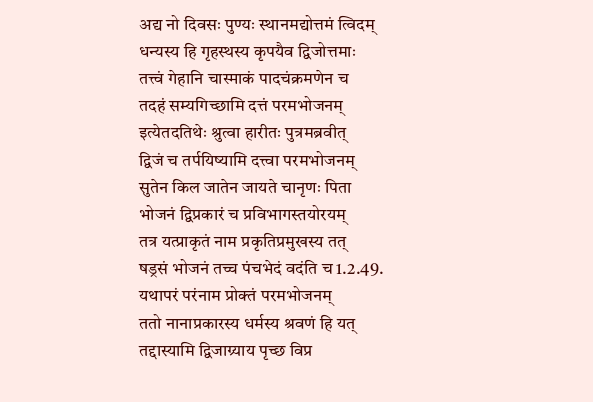अद्य नो दिवसः पुण्यः स्थानमद्योत्तमं त्विदम्
धन्यस्य हि गृहस्थस्य कृपयैव द्विजोत्तमाः
तत्त्वं गेहानि चास्माकं पादचंक्रमणेन च
तदहं सम्यगिच्छामि दत्तं परमभोजनम्
इत्येतदतिथेः श्रुत्वा हारीतः पुत्रमब्रवीत्
द्विजं च तर्पयिष्यामि दत्त्वा परमभोजनम्
सुतेन किल जातेन जायते चानृणः पिता
भोजनं द्विप्रकारं च प्रविभागस्तयोरयम्
तत्र यत्प्राकृतं नाम प्रकृतिप्रमुखस्य तत्
षड्रसं भोजनं तच्च पंचभेदं वदंति च 1.2.49.
यथापरं परंनाम प्रोक्तं परमभोजनम्
ततो नानाप्रकारस्य धर्मस्य श्रवणं हि यत्
तद्दास्यामि द्विजाग्र्याय पृच्छ विप्र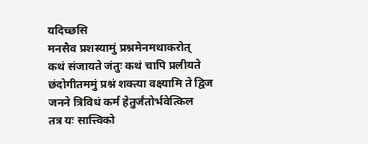यदिच्छसि
मनसैव प्रशस्यामुं प्रश्नमेनमथाकरोत्
कथं संजायते जंतुः कथं चापि प्रलीयते
छंदोगीतममुं प्रश्नं शक्त्या वक्ष्यामि ते द्विज
जनने त्रिविधं कर्म हेतुर्जंतोर्भवेत्किल
तत्र यः सात्त्विको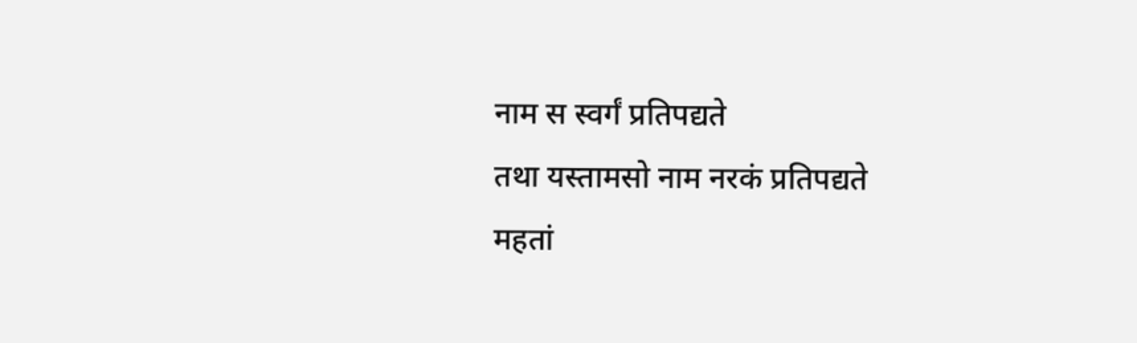नाम स स्वर्गं प्रतिपद्यते
तथा यस्तामसो नाम नरकं प्रतिपद्यते
महतां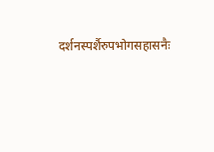दर्शनस्पर्शैरुपभोगसहासनैः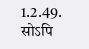1.2.49.
सोऽपि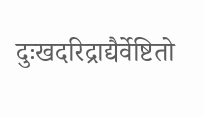दुःखदरिद्राद्यैर्वेष्टितो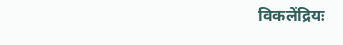विकलेंद्रियः